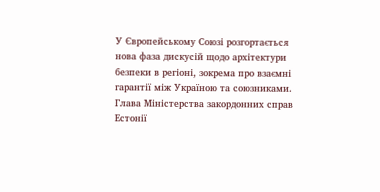У Європейському Союзі розгортається нова фаза дискусій щодо архітектури безпеки в регіоні, зокрема про взаємні гарантії між Україною та союзниками. Глава Міністерства закордонних справ Естонії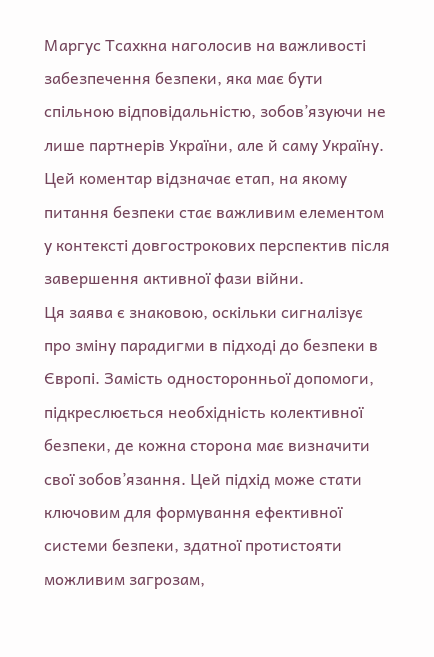Маргус Тсахкна наголосив на важливості забезпечення безпеки, яка має бути спільною відповідальністю, зобов’язуючи не лише партнерів України, але й саму Україну. Цей коментар відзначає етап, на якому питання безпеки стає важливим елементом у контексті довгострокових перспектив після завершення активної фази війни.
Ця заява є знаковою, оскільки сигналізує про зміну парадигми в підході до безпеки в Європі. Замість односторонньої допомоги, підкреслюється необхідність колективної безпеки, де кожна сторона має визначити свої зобов’язання. Цей підхід може стати ключовим для формування ефективної системи безпеки, здатної протистояти можливим загрозам,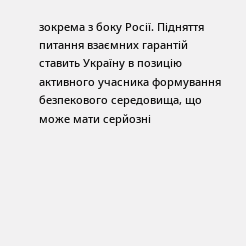зокрема з боку Росії. Підняття питання взаємних гарантій ставить Україну в позицію активного учасника формування безпекового середовища, що може мати серйозні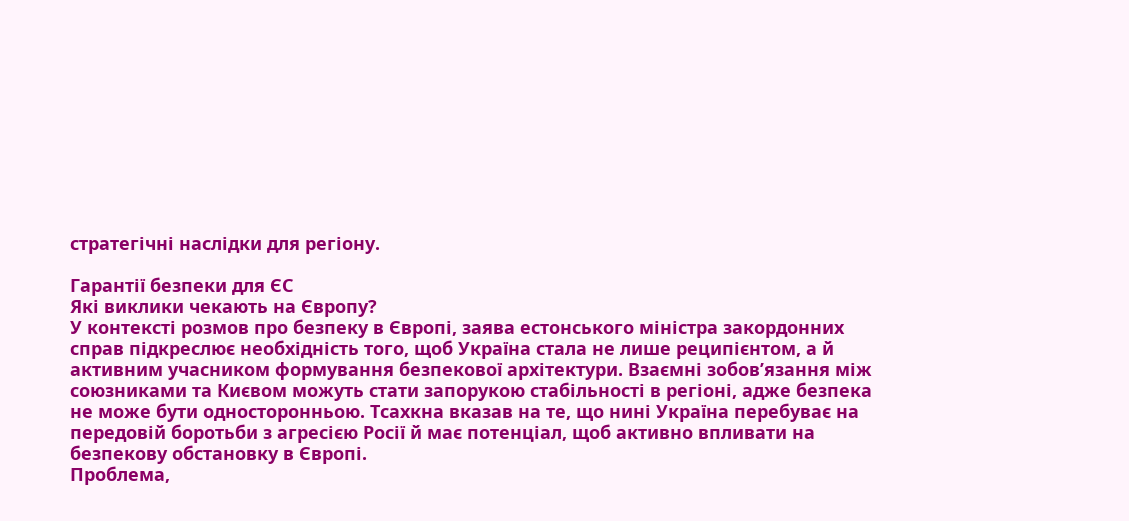стратегічні наслідки для регіону.

Гарантії безпеки для ЄС
Які виклики чекають на Європу?
У контексті розмов про безпеку в Європі, заява естонського міністра закордонних справ підкреслює необхідність того, щоб Україна стала не лише реципієнтом, а й активним учасником формування безпекової архітектури. Взаємні зобов’язання між союзниками та Києвом можуть стати запорукою стабільності в регіоні, адже безпека не може бути односторонньою. Тсахкна вказав на те, що нині Україна перебуває на передовій боротьби з агресією Росії й має потенціал, щоб активно впливати на безпекову обстановку в Європі.
Проблема,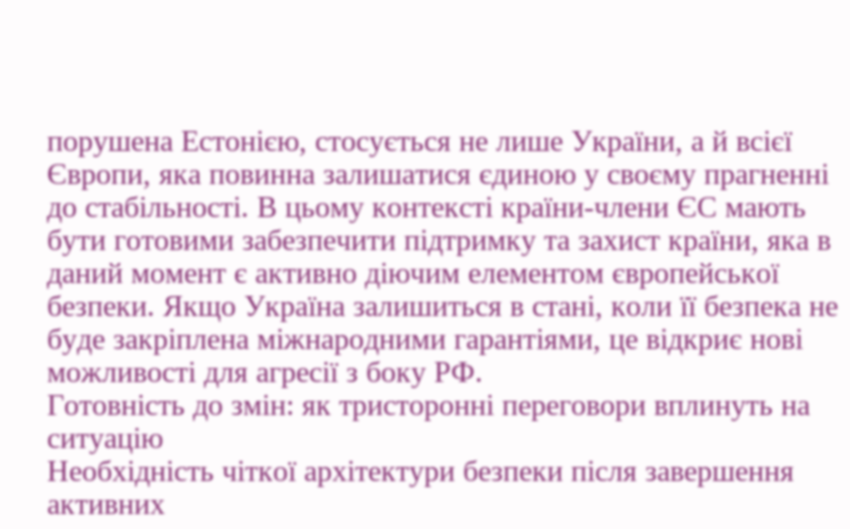порушена Естонією, стосується не лише України, а й всієї Європи, яка повинна залишатися єдиною у своєму прагненні до стабільності. В цьому контексті країни-члени ЄС мають бути готовими забезпечити підтримку та захист країни, яка в даний момент є активно діючим елементом європейської безпеки. Якщо Україна залишиться в стані, коли її безпека не буде закріплена міжнародними гарантіями, це відкриє нові можливості для агресії з боку РФ.
Готовність до змін: як тристоронні переговори вплинуть на ситуацію
Необхідність чіткої архітектури безпеки після завершення активних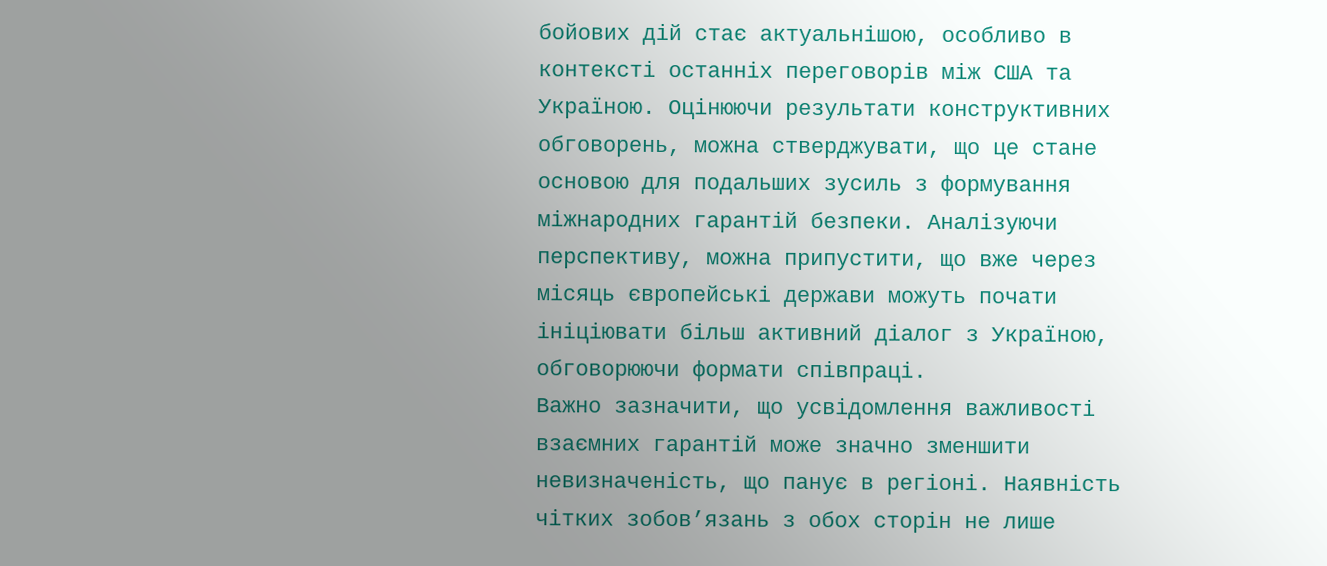бойових дій стає актуальнішою, особливо в контексті останніх переговорів між США та Україною. Оцінюючи результати конструктивних обговорень, можна стверджувати, що це стане основою для подальших зусиль з формування міжнародних гарантій безпеки. Аналізуючи перспективу, можна припустити, що вже через місяць європейські держави можуть почати ініціювати більш активний діалог з Україною, обговорюючи формати співпраці.
Важно зазначити, що усвідомлення важливості взаємних гарантій може значно зменшити невизначеність, що панує в регіоні. Наявність чітких зобов’язань з обох сторін не лише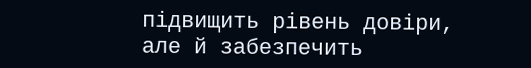підвищить рівень довіри, але й забезпечить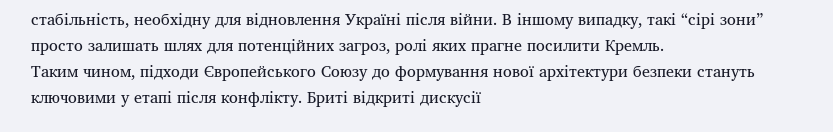стабільність, необхідну для відновлення Україні після війни. В іншому випадку, такі “сірі зони” просто залишать шлях для потенційних загроз, ролі яких прагне посилити Кремль.
Таким чином, підходи Європейського Союзу до формування нової архітектури безпеки стануть ключовими у етапі після конфлікту. Бриті відкриті дискусії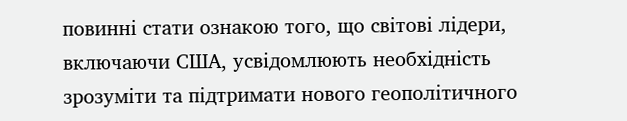повинні стати ознакою того, що світові лідери, включаючи США, усвідомлюють необхідність зрозуміти та підтримати нового геополітичного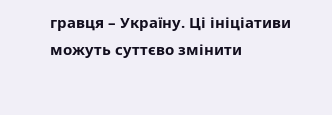гравця – Україну. Ці ініціативи можуть суттєво змінити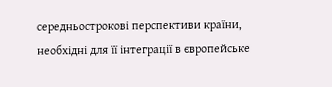середньострокові перспективи країни, необхідні для її інтеграції в європейське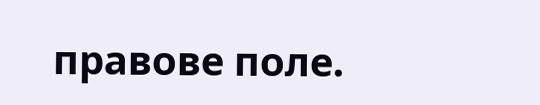правове поле.